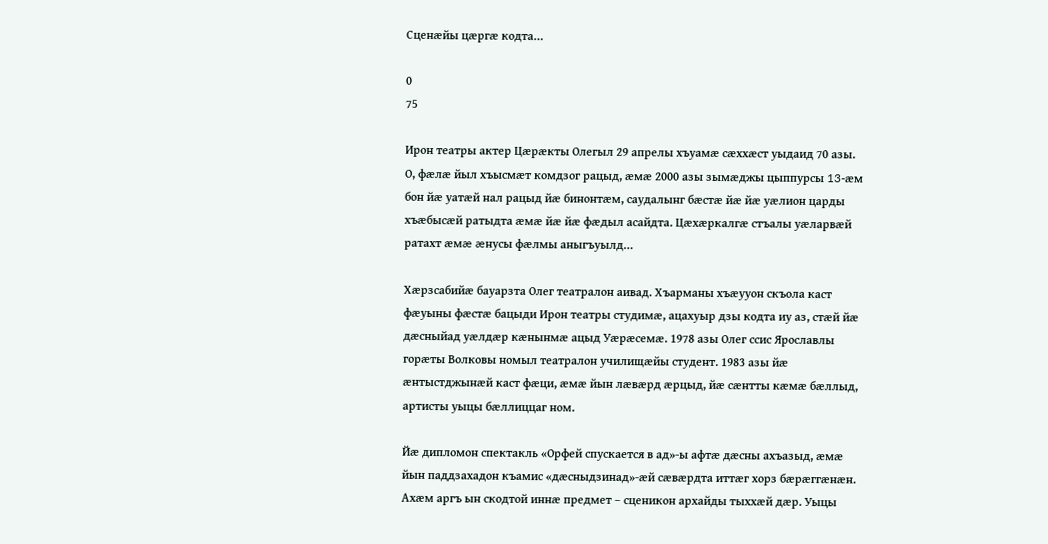Сценæйы цæргæ кодта…

0
75

Ирон театры актер Цæрæкты Олегыл 29 апрелы хъуамæ сæххæст уыдаид 70 азы. О, фæлæ йыл хъысмæт комдзог рацыд, æмæ 2000 азы зымæджы цыппурсы 13-æм бон йæ уатæй нал рацыд йæ бинонтæм, саудалынг бæстæ йæ йæ уæлион царды хъæбысæй ратыдта æмæ йæ йæ фæдыл асайдта. Цæхæркалгæ стъалы уæларвæй ратахт æмæ æнусы фæлмы аныгъуылд…

Хæрзсабийæ бауарзта Олег театралон аивад. Хъарманы хъæууон скъола каст фæуыны фæстæ бацыди Ирон театры студимæ, ацахуыр дзы кодта иу аз, стæй йæ дæсныйад уæлдæр кæнынмæ ацыд Уæрæсемæ. 1978 азы Олег ссис Ярославлы горæты Волковы номыл театралон училищæйы студент. 1983 азы йæ æнтыстджынæй каст фæци, æмæ йын лæвæрд æрцыд, йæ сæнтты кæмæ бæллыд, артисты уыцы бæллиццаг ном.

Йæ дипломон спектакль «Орфей спускается в ад»-ы афтæ дæсны ахъазыд, æмæ йын паддзахадон къамис «дæсныдзинад»-æй сæвæрдта иттæг хорз бæрæггæнæн. Ахæм аргъ ын скодтой иннæ предмет – сценикон архайды тыххæй дæр. Уыцы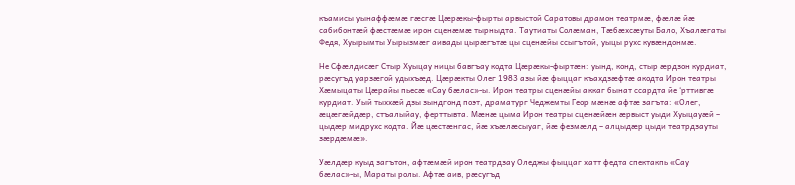къамисы уынаффæмæ гæсгæ Цæрæкы-фырты арвыстой Саратовы драмон театрмæ, фæлæ йæ сабибонтæй фæстæмæ ирон сценæмæ тырныдта. Таутиаты Солæман, Тæбæхсæуты Бало, Хъалæгаты Федя, Хуырымты Уырызмæг аивады цырæгътæ цы сценæйы ссыгътой, уыцы рухс кувæндонмæ.

Не Сфæлдисæг Стыр Хуыцау ницы бавгъау кодта Цæрæкы-фыртæн: уынд, конд, стыр æрдзон курдиат, рæсугъд уарзæгой удыхъæд. Цæрæкты Олег 1983 азы йæ фыццаг къахдзæфтæ акодта Ирон театры Хæмыцаты Цæрайы пьесæ «Сау бæлас»-ы. Ирон театры сценæйы аккаг бынат ссардта йе ‘рттивгæ курдиат. Уый тыххæй дзы зындгонд поэт, драматург Чеджемты Геор мæнæ афтæ загъта: «Олег, æцæгæйдæр, стъалыйау, ферттывта. Мæнæ цыма Ирон театры сценæйæн æрвыст уыди Хуыцауæй – цыдæр мидрухс кодта. Йæ цæстæнгас, йæ хъæлæсыуаг, йæ фезмæлд – алцыдæр цыди театрдзауты зæрдæмæ».

Уæлдæр куыд загътон, афтæмæй ирон театрдзау Оледжы фыццаг хатт федта спектакпь «Сау бæлас»-ы, Мараты ролы. Афтæ аив, рæсугъд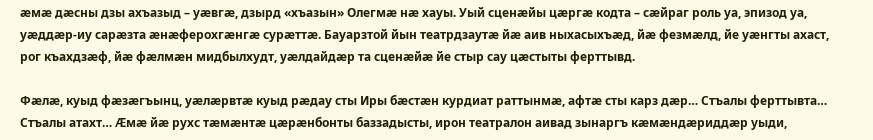æмæ дæсны дзы ахъазыд – уæвгæ, дзырд «хъазын» Олегмæ нæ хауы. Уый сценæйы цæргæ кодта – сæйраг роль уа, эпизод уа, уæддæр-иу сарæзта æнæферохгæнгæ сурæттæ. Бауарзтой йын театрдзаутæ йæ аив ныхасыхъæд, йæ фезмæлд, йе уæнгты ахаст, рог къахдзæф, йæ фæлмæн мидбылхудт, уæлдайдæр та сценæйæ йе стыр сау цæстыты ферттывд.

Фæлæ, куыд фæзæгъынц, уæлæрвтæ куыд рæдау сты Иры бæстæн курдиат раттынмæ, афтæ сты карз дæр… Стъалы ферттывта… Стъалы атахт… Æмæ йæ рухс тæмæнтæ цæрæнбонты баззадысты, ирон театралон аивад зынаргъ кæмæндæриддæр уыди,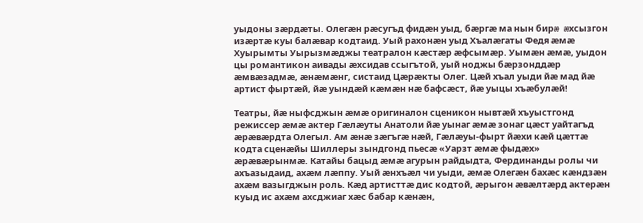уыдоны зæрдæты. Олегæн рæсугъд фидæн уыд, бæргæ ма нын бирæ æхсызгон изæртæ куы балæвар кодтаид. Уый рахонæн уыд Хъалæгаты Федя æмæ Хуырымты Уырызмæджы театралон кæстæр æфсымæр. Уымæн æмæ, уыдон цы романтикон аивады æхсидав ссыгътой, уый ноджы бæрзонддæр æмвæзадмæ, æнæмæнг, систаид Цæрæкты Олег. Цæй хъал уыди йæ мад йæ артист фыртæй, йæ уындæй кæмæн нæ бафсæст, йæ уыцы хъæбулæй!

Театры, йæ ныфсджын æмæ оригиналон сценикон нывтæй хъуыстгонд режиссер æмæ актер Гæлæуты Анатоли йæ уынаг æмæ зонаг цæст уайтагъд æрæвæрдта Олегыл. Ам æнæ зæгъгæ нæй, Гæлæуы-фырт йæхи кæй цæттæ кодта сценæйы Шиллеры зындгонд пьесæ «Уарзт æмæ фыдæх» æрæвæрынмæ. Катайы бацыд æмæ агурын райдыдта, Фердинанды ролы чи ахъазыдаид, ахæм лæппу. Уый æнхъæл чи уыди, æмæ Олегæн бахæс кæндзæн ахæм вазыгджын роль. Кæд артисттæ дис кодтой, æрыгон æвæлтæрд актерæн куыд ис ахæм ахсджиаг хæс бабар кæнæн,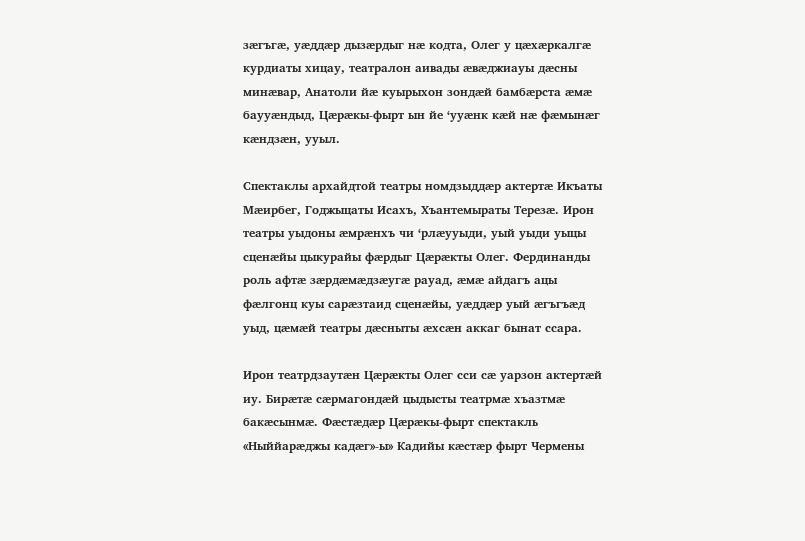зæгъгæ, уæддæр дызæрдыг нæ кодта, Олег у цæхæркалгæ курдиаты хицау, театралон аивады æвæджиауы дæсны минæвар, Анатоли йæ куырыхон зондæй бамбæрста æмæ баууæндыд, Цæрæкы-фырт ын йе ‘ууæнк кæй нæ фæмынæг кæндзæн, ууыл.

Спектаклы архайдтой театры номдзыддæр актертæ Икъаты Мæирбег, Годжыцаты Исахъ, Хъантемыраты Терезæ. Ирон театры уыдоны æмрæнхъ чи ‘рлæууыди, уый уыди уыцы сценæйы цыкурайы фæрдыг Цæрæкты Олег. Фердинанды роль афтæ зæрдæмæдзæугæ рауад, æмæ айдагъ ацы фæлгонц куы сарæзтаид сценæйы, уæддæр уый æгъгъæд уыд, цæмæй театры дæсныты æхсæн аккаг бынат ссара.

Ирон театрдзаутæн Цæрæкты Олег сси сæ уарзон актертæй иу. Бирæтæ сæрмагондæй цыдысты театрмæ хъазтмæ бакæсынмæ. Фæстæдæр Цæрæкы-фырт спектакль «Ныййарæджы кадæг»-ы» Кадийы кæстæр фырт Чермены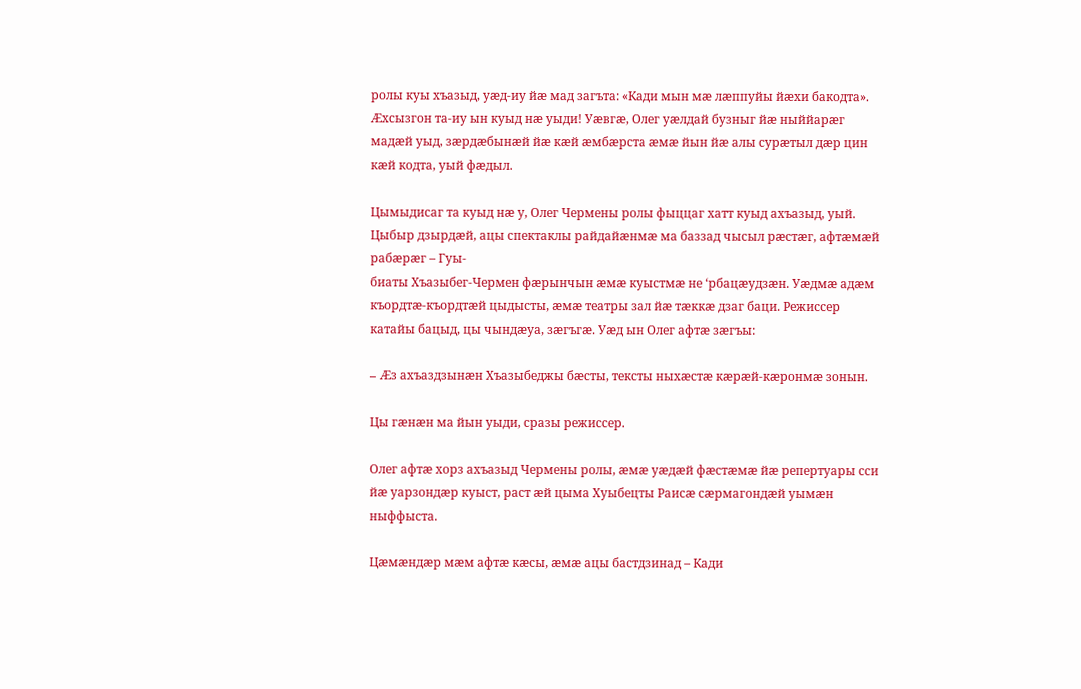ролы куы хъазыд, уæд-иу йæ мад загъта: «Кади мын мæ лæппуйы йæхи бакодта». Æхсызгон та-иу ын куыд нæ уыди! Уæвгæ, Олег уæлдай бузныг йæ ныййарæг мадæй уыд, зæрдæбынæй йæ кæй æмбæрста æмæ йын йæ алы сурæтыл дæр цин кæй кодта, уый фæдыл.

Цымыдисаг та куыд нæ у, Олег Чермены ролы фыццаг хатт куыд ахъазыд, уый. Цыбыр дзырдæй, ацы спектаклы райдайæнмæ ма баззад чысыл рæстæг, афтæмæй рабæрæг – Гуы-
биаты Хъазыбег-Чермен фæрынчын æмæ куыстмæ не ‘рбацæудзæн. Уæдмæ адæм къордтæ-къордтæй цыдысты, æмæ театры зал йæ тæккæ дзаг баци. Режиссер катайы бацыд, цы чындæуа, зæгъгæ. Уæд ын Олег афтæ зæгъы:

– Æз ахъаздзынæн Хъазыбеджы бæсты, тексты ныхæстæ кæрæй-кæронмæ зонын.

Цы гæнæн ма йын уыди, сразы режиссер.

Олег афтæ хорз ахъазыд Чермены ролы, æмæ уæдæй фæстæмæ йæ репертуары сси йæ уарзондæр куыст, раст æй цыма Хуыбецты Раисæ сæрмагондæй уымæн ныффыста.

Цæмæндæр мæм афтæ кæсы, æмæ ацы бастдзинад – Кади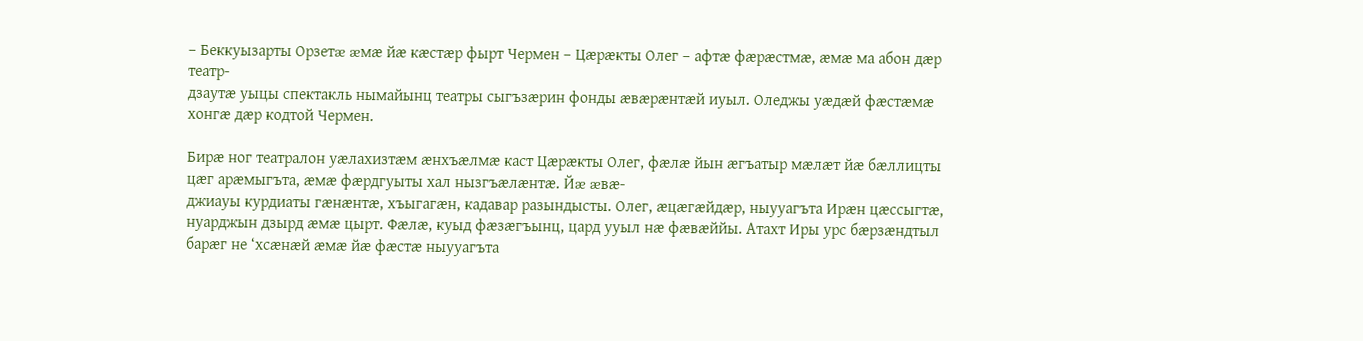– Беккуызарты Орзетæ æмæ йæ кæстæр фырт Чермен – Цæрæкты Олег – афтæ фæрæстмæ, æмæ ма абон дæр театр-
дзаутæ уыцы спектакль нымайынц театры сыгъзæрин фонды æвæрæнтæй иуыл. Оледжы уæдæй фæстæмæ хонгæ дæр кодтой Чермен.

Бирæ ног театралон уæлахизтæм æнхъæлмæ каст Цæрæкты Олег, фæлæ йын æгъатыр мæлæт йæ бæллицты цæг арæмыгъта, æмæ фæрдгуыты хал нызгъæлæнтæ. Йæ æвæ-
джиауы курдиаты гæнæнтæ, хъыгагæн, кадавар разындысты. Олег, æцæгæйдæр, ныууагъта Ирæн цæссыгтæ, нуарджын дзырд æмæ цырт. Фæлæ, куыд фæзæгъынц, цард ууыл нæ фæвæййы. Атахт Иры урс бæрзæндтыл барæг не ‘хсæнæй æмæ йæ фæстæ ныууагъта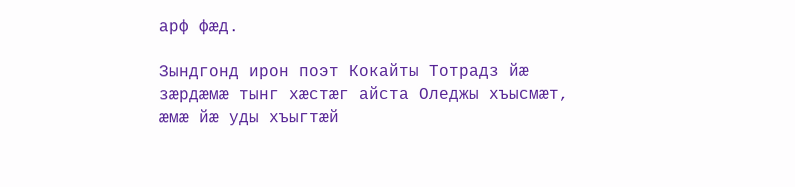арф фæд.

Зындгонд ирон поэт Кокайты Тотрадз йæ зæрдæмæ тынг хæстæг айста Оледжы хъысмæт, æмæ йæ уды хъыгтæй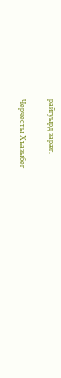райгуырд зарæг.

Черчесты Хъазыбег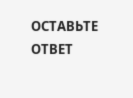ОСТАВЬТЕ ОТВЕТ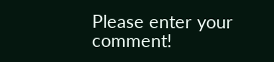Please enter your comment!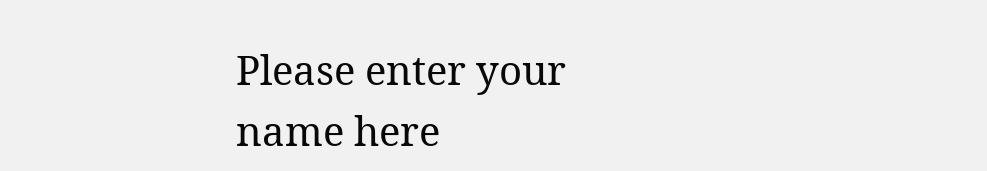Please enter your name here